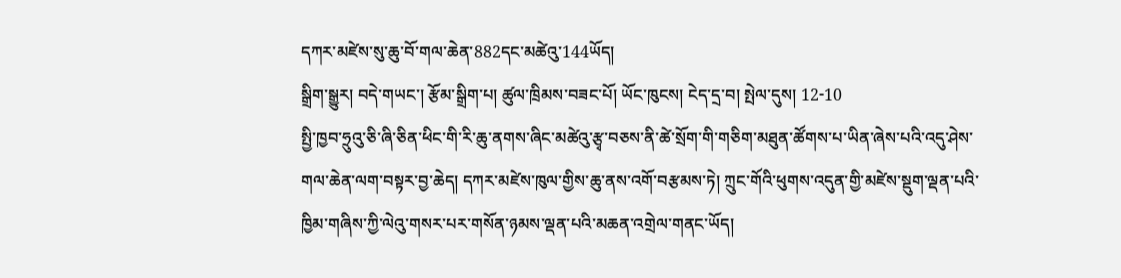དཀར་མཛེས་སུ་ཆུ་བོ་གལ་ཆེན་882དང་མཚེའུ་144ཡོད།
སྒྲིག་སྒྱུར། བདེ་གཡང་། རྩོམ་སྒྲིག་པ། ཚུལ་ཁྲིམས་བཟང་པོ། ཡོང་ཁུངས། ངེད་དྲ་བ། སྤེལ་དུས། 12-10
སྤྱི་ཁྱབ་ཧྲུའུ་ཅི་ཞི་ཅིན་ཕིང་གི་རི་ཆུ་ནགས་ཞིང་མཚེའུ་རྩྭ་བཅས་ནི་ཚེ་སྲོག་གི་གཅིག་མཐུན་ཚོགས་པ་ཡིན་ཞེས་པའི་འདུ་ཤེས་གལ་ཆེན་ལག་བསྟར་བྱ་ཆེད། དཀར་མཛེས་ཁུལ་གྱིས་ཆུ་ནས་འགོ་བརྩམས་ཏེ། ཀྲུང་གོའི་ཕུགས་འདུན་གྱི་མཛེས་སྡུག་ལྡན་པའི་ཁྱིམ་གཞིས་ཀྱི་ལེའུ་གསར་པར་གསོན་ཉམས་ལྡན་པའི་མཆན་འགྲེལ་གནང་ཡོད།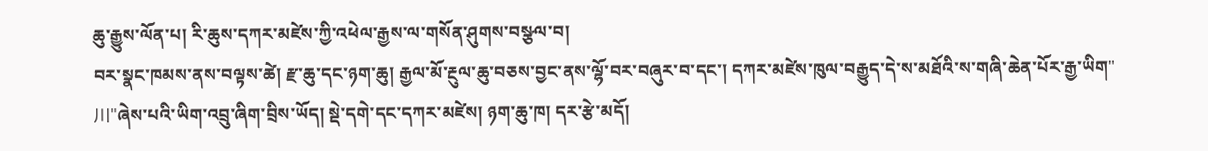ཆུ་རྒྱུས་ལོན་པ། རི་ཆུས་དཀར་མཛེས་ཀྱི་འཕེལ་རྒྱས་ལ་གསོན་ཤུགས་བསྩལ་བ།
བར་སྣང་ཁམས་ནས་བལྟས་ཚེ། རྫ་ཆུ་དང་ཉག་ཆུ། རྒྱལ་མོ་རྔུལ་ཆུ་བཅས་བྱང་ནས་ལྷོ་བར་བཞུར་བ་དང་། དཀར་མཛེས་ཁུལ་བརྒྱུད་དེ་ས་མཐོའི་ས་གཞི་ཆེན་པོར་རྒྱ་ཡིག"川"ཞེས་པའི་ཡིག་འབྲུ་ཞིག་བྲིས་ཡོད། སྡེ་དགེ་དང་དཀར་མཛེས། ཉག་ཆུ་ཁ། དར་རྩེ་མདོ།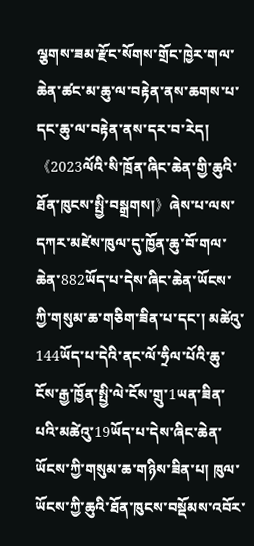ལྕགས་ཟམ་རྫོང་སོགས་གྲོང་ཁྱེར་གལ་ཆེན་ཚང་མ་ཆུ་ལ་བརྟེན་ནས་ཆགས་པ་དང་ཆུ་ལ་བརྟེན་ནས་དར་བ་རེད།
《2023ལོའི་སི་ཁྲོན་ཞིང་ཆེན་གྱི་ཆུའི་ཐོན་ཁུངས་སྤྱི་བསྒྲགས།》ཞེས་པ་ལས་དཀར་མཛེས་ཁུལ་དུ་ཁྱོན་ཆུ་བོ་གལ་ཆེན་882ཡོད་པ་དེས་ཞིང་ཆེན་ཡོངས་ཀྱི་གསུམ་ཆ་གཅིག་ཟིན་པ་དང་། མཚེའུ་144ཡོད་པ་དེའི་ནང་ལོ་ཧྲིལ་པོའི་ཆུ་ངོས་རྒྱ་ཁྱོན་སྤྱི་ལེ་ངོས་གྲུ་1ཡན་ཟིན་པའི་མཚེའུ་19ཡོད་པ་དེས་ཞིང་ཆེན་ཡོངས་ཀྱི་གསུམ་ཆ་གཉིས་ཟིན་པ། ཁུལ་ཡོངས་ཀྱི་ཆུའི་ཐོན་ཁུངས་བསྡོམས་འབོར་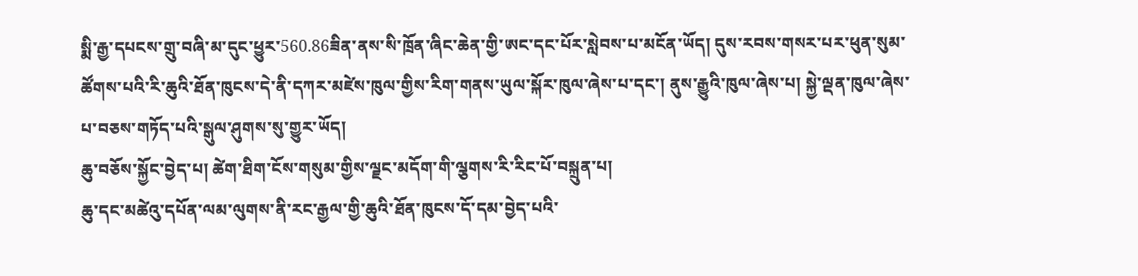སྨི་རྒྱ་དཔངས་གྲུ་བཞི་མ་དུང་ཕྱུར་560.86ཟིན་ནས་སི་ཁྲོན་ཞིང་ཆེན་གྱི་ཨང་དང་པོར་སླེབས་པ་མངོན་ཡོད། དུས་རབས་གསར་པར་ཕུན་སུམ་ཚོགས་པའི་རི་ཆུའི་ཐོན་ཁུངས་དེ་ནི་དཀར་མཛེས་ཁུལ་གྱིས་རིག་གནས་ཡུལ་སྐོར་ཁུལ་ཞེས་པ་དང་། ནུས་རྒྱུའི་ཁུལ་ཞེས་པ། སྐྱེ་ལྡན་ཁུལ་ཞེས་པ་བཅས་གཏོད་པའི་སྒུལ་ཤུགས་སུ་གྱུར་ཡོད།
ཆུ་བཅོས་སྐྱོང་བྱེད་པ། ཚེག་ཐིག་ངོས་གསུམ་གྱིས་ལྗང་མདོག་གི་ལྕགས་རི་རིང་པོ་བསྐྲུན་པ།
ཆུ་དང་མཚེའུ་དཔོན་ལམ་ལུགས་ནི་རང་རྒྱལ་གྱི་ཆུའི་ཐོན་ཁུངས་དོ་དམ་བྱེད་པའི་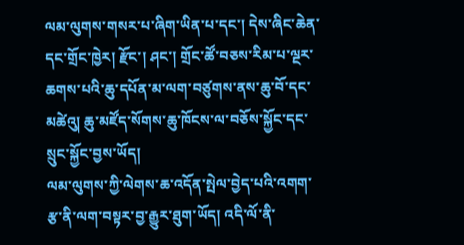ལམ་ལུགས་གསར་པ་ཞིག་ཡིན་པ་དང་། དེས་ཞིང་ཆེན་དང་གྲོང་ཁྱེར། རྫོང་། ཤང་། གྲོང་ཚོ་བཅས་རིམ་པ་ལྔར་ཆགས་པའི་ཆུ་དཔོན་མ་ལག་བཙུགས་ནས་ཆུ་བོ་དང་མཚེའུ། ཆུ་མཛོད་སོགས་ཆུ་ཁོངས་ལ་བཅོས་སྐྱོང་དང་སྲུང་སྐྱོང་བྱས་ཡོད།
ལམ་ལུགས་ཀྱི་ལེགས་ཆ་འདོན་སྤེལ་བྱེད་པའི་འགག་རྩ་ནི་ལག་བསྟར་བྱ་རྒྱུར་ཐུག་ཡོད། འདི་ལོ་ནི་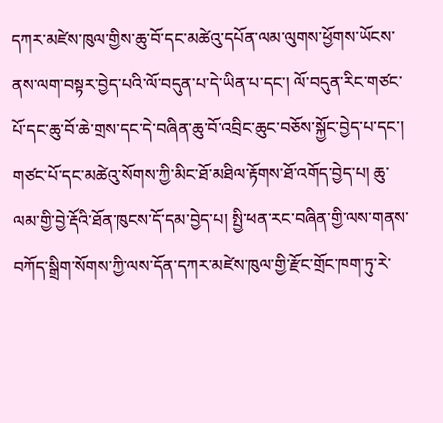དཀར་མཛེས་ཁུལ་གྱིས་ཆུ་བོ་དང་མཚེའུ་དཔོན་ལམ་ལུགས་ཕྱོགས་ཡོངས་ནས་ལག་བསྟར་བྱེད་པའི་ལོ་བདུན་པ་དེ་ཡིན་པ་དང་། ལོ་བདུན་རིང་གཙང་པོ་དང་ཆུ་བོ་ཆེ་གྲས་དང་དེ་བཞིན་ཆུ་བོ་འབྲིང་ཆུང་བཅོས་སྐྱོང་བྱེད་པ་དང་། གཙང་པོ་དང་མཚེའུ་སོགས་ཀྱི་མིང་ཐོ་མཐིལ་རྟོགས་ཐོ་འགོད་བྱེད་པ། ཆུ་ལམ་གྱི་བྱེ་རྡོའི་ཐོན་ཁུངས་དོ་དམ་བྱེད་པ། སྤྱི་ཕན་རང་བཞིན་གྱི་ལས་གནས་བཀོད་སྒྲིག་སོགས་ཀྱི་ལས་དོན་དཀར་མཛེས་ཁུལ་གྱི་རྫོང་གྲོང་ཁག་ཏུ་རེ་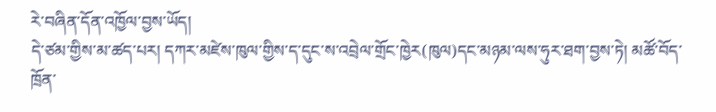རེ་བཞིན་དོན་འཁྱོལ་བྱས་ཡོད།
དེ་ཙམ་གྱིས་མ་ཚད་པར། དཀར་མཛེས་ཁུལ་གྱིས་ད་དུང་ས་འབྲེལ་གྲོང་ཁྱེར(ཁུལ)དང་མཉམ་ལས་ཧུར་ཐག་བྱས་ཏེ། མཚོ་བོད་ཁྲོན་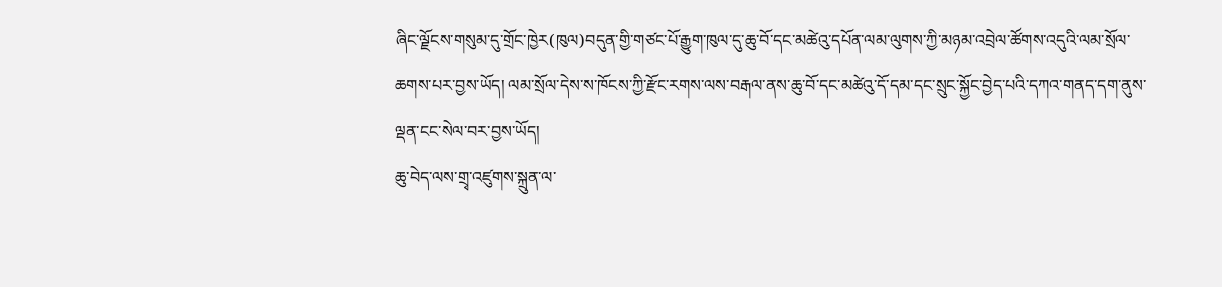ཞིང་ལྗོངས་གསུམ་དུ་གྲོང་ཁྱེར(ཁུལ)བདུན་གྱི་གཙང་པོ་རྒྱུག་ཁུལ་དུ་ཆུ་བོ་དང་མཚེའུ་དཔོན་ལམ་ལུགས་ཀྱི་མཉམ་འབྲེལ་ཚོགས་འདུའི་ལམ་སྲོལ་ཆགས་པར་བྱས་ཡོད། ལམ་སྲོལ་དེས་ས་ཁོངས་ཀྱི་རྫོང་རགས་ལས་བརྒལ་ནས་ཆུ་བོ་དང་མཚེའུ་དོ་དམ་དང་སྲུང་སྐྱོང་བྱེད་པའི་དཀའ་གནད་དག་ནུས་ལྡན་ངང་སེལ་བར་བྱས་ཡོད།
ཆུ་བེད་ལས་གྲྭ་འཛུགས་སྐྲུན་ལ་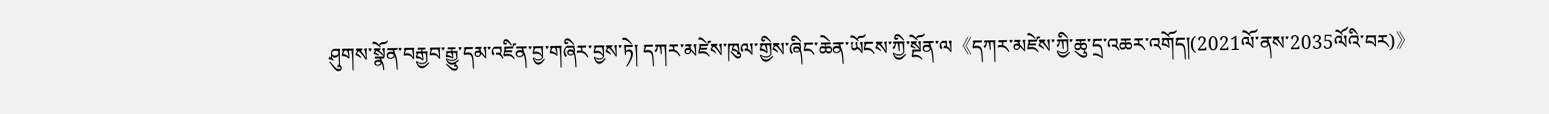ཤུགས་སྣོན་བརྒྱབ་རྒྱུ་དམ་འཛིན་བྱ་གཞིར་བྱས་ཏེ། དཀར་མཛེས་ཁུལ་གྱིས་ཞིང་ཆེན་ཡོངས་ཀྱི་སྔོན་ལ《དཀར་མཛེས་ཀྱི་ཆུ་དྲ་འཆར་འགོད།(2021ལོ་ནས་2035ལོའི་བར)》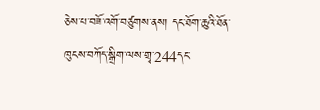ཅེས་པ་བཟོ་འགོ་བཙུགས་ནས། དང་ཐོག་ཆུའི་ཐོན་ཁུངས་བཀོད་སྒྲིག་ལས་གྲྭ་244དང་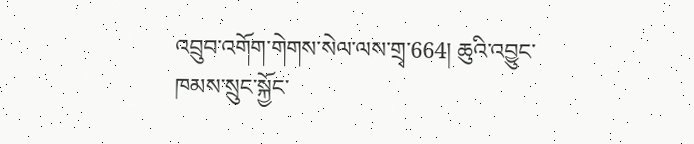འབྲུབ་འགོག་གེགས་སེལ་ལས་གྲྭ་664། ཆུའི་འབྱུང་ཁམས་སྲུང་སྐྱོང་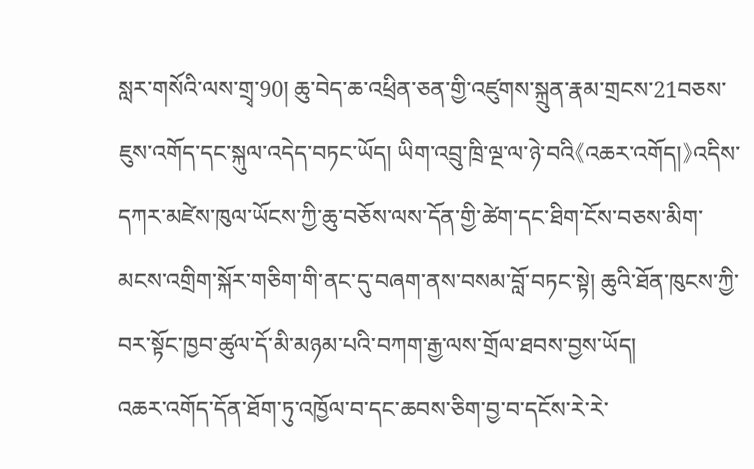སླར་གསོའི་ལས་གྲྭ་90། ཆུ་བེད་ཆ་འཕྲིན་ཅན་གྱི་འཛུགས་སྐྲུན་རྣམ་གྲངས་21བཅས་ཇུས་འགོད་དང་སྐུལ་འདེད་བཏང་ཡོད། ཡིག་འབྲུ་ཁྲི་ལྔ་ལ་ཉེ་བའི《འཆར་འགོད།》འདིས་དཀར་མཛེས་ཁུལ་ཡོངས་ཀྱི་ཆུ་བཅོས་ལས་དོན་གྱི་ཚེག་དང་ཐིག་ངོས་བཅས་མིག་མངས་འགྲིག་སྐོར་གཅིག་གི་ནང་དུ་བཞག་ནས་བསམ་བློ་བཏང་སྟེ། ཆུའི་ཐོན་ཁུངས་ཀྱི་བར་སྟོང་ཁྱབ་ཚུལ་དོ་མི་མཉམ་པའི་བཀག་རྒྱ་ལས་གྲོལ་ཐབས་བྱས་ཡོད།
འཆར་འགོད་དོན་ཐོག་ཏུ་འཁྱོལ་བ་དང་ཆབས་ཅིག་བྱ་བ་དངོས་རེ་རེ་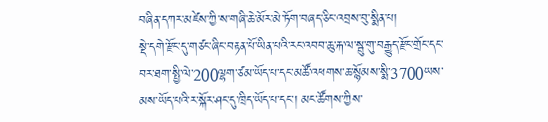བཞིན་དཀར་མཛེས་ཀྱི་ས་གཞི་ཆེ་མོར་མེ་ཏོག་བཞད་ཅིང་འབྲས་བུ་སྨིན་པ།
སྡེ་དགེ་རྫོང་དུ་གཙང་ཞིང་བརྟན་པོ་ཡིན་པའི་རང་འབབ་ཆུ་རྐ་ལ་སྦུ་གུ་བརྒྱུད་རྫོང་གྲོང་དང་བར་ཐག་སྤྱི་ལེ་200ལྷག་ཙམ་ཡོད་པ་དང་མཚོ་འཕགས་ཆ་སྙོམས་སྨི་3700ཡས་མས་ཡོད་པའི་ར་སྐོར་ཤང་དུ་ཁྲིད་ཡོད་པ་དང་། མང་ཚོགས་ཀྱིས་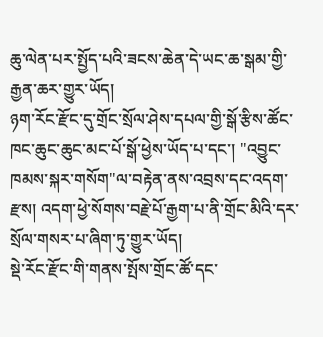ཆུ་ལེན་པར་སྤྱོད་པའི་ཟངས་ཆེན་དེ་ཡང་ཆ་སྒམ་གྱི་རྒྱན་ཆར་གྱུར་ཡོད།
ཉག་རོང་རྫོང་དུ་གྲོང་སྲོལ་ཤེས་དཔལ་གྱི་སྒོ་རྩིས་ཚོང་ཁང་ཆུང་ཆུང་མང་པོ་སྒོ་ཕྱེས་ཡོད་པ་དང་། "འབྱུང་ཁམས་སྐར་གསོག"ལ་བརྟེན་ནས་འབྲས་དང་འདག་རྫས། འདག་ཕྱེ་སོགས་བརྗེ་པོ་རྒྱག་པ་ནི་གྲོང་མིའི་དར་སྲོལ་གསར་པ་ཞིག་ཏུ་གྱུར་ཡོད།
སྡེ་རོང་རྫོང་གི་གནས་སྤོས་གྲོང་ཚོ་དང་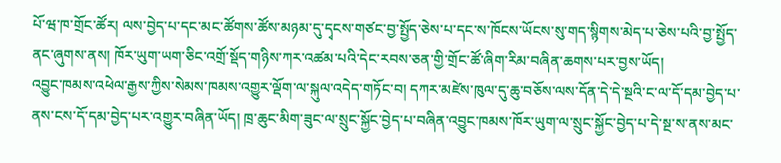པོ་ཝ་ཁ་གྲོང་ཚོར། ལས་བྱེད་པ་དང་མང་ཚོགས་ཚོས་མཉམ་དུ་དྭངས་གཙང་བྱ་སྤྱོད་ཅེས་པ་དང་ས་ཁོངས་ཡོངས་སུ་གད་སྙིགས་མེད་པ་ཅེས་པའི་བྱ་སྤྱོད་ནང་ཞུགས་ནས། ཁོར་ཡུག་ཡག་ཅིང་འགྲོ་སྡོད་གཉིས་ཀར་འཚམ་པའི་དེང་རབས་ཅན་གྱི་གྲོང་ཚོ་ཞིག་རིམ་བཞིན་ཆགས་པར་བྱས་ཡོད།
འབྱུང་ཁམས་འཕེལ་རྒྱས་ཀྱིས་སེམས་ཁམས་འགྱུར་ལྡོག་ལ་སྐུལ་འདེད་གཏོང་བ། དཀར་མཛེས་ཁུལ་དུ་ཆུ་བཅོས་ལས་དོན་དེ་དེ་སྔའི་ང་ལ་དོ་དམ་བྱེད་པ་ནས་ངས་དོ་དམ་བྱེད་པར་འགྱུར་བཞིན་ཡོད། ཁྲ་ཆུང་མིག་ཟུང་ལ་སྲུང་སྐྱོང་བྱེད་པ་བཞིན་འབྱུང་ཁམས་ཁོར་ཡུག་ལ་སྲུང་སྐྱོང་བྱེད་པ་དེ་སྔ་ས་ནས་མང་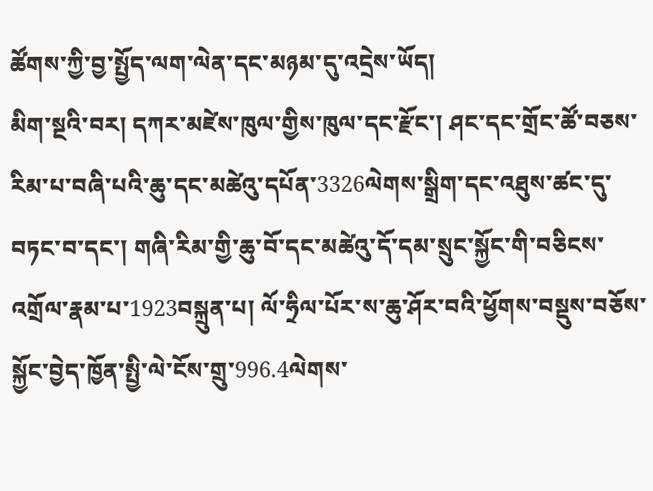ཚོགས་ཀྱི་བྱ་སྤྱོད་ལག་ལེན་དང་མཉམ་དུ་འདྲེས་ཡོད།
མིག་སྔའི་བར། དཀར་མཛེས་ཁུལ་གྱིས་ཁུལ་དང་རྫོང་། ཤང་དང་གྲོང་ཚོ་བཅས་རིམ་པ་བཞི་པའི་ཆུ་དང་མཚེའུ་དཔོན་3326ལེགས་སྒྲིག་དང་འཐུས་ཚང་དུ་བཏང་བ་དང་། གཞི་རིམ་གྱི་ཆུ་བོ་དང་མཚེའུ་དོ་དམ་སྲུང་སྐྱོང་གི་བཅིངས་འགྲོལ་རྣམ་པ་1923བསྐྲུན་པ། ལོ་ཧྲིལ་པོར་ས་ཆུ་ཤོར་བའི་ཕྱོགས་བསྡུས་བཅོས་སྐྱོང་བྱེད་ཁྱོན་སྤྱི་ལེ་ངོས་གྲུ་996.4ལེགས་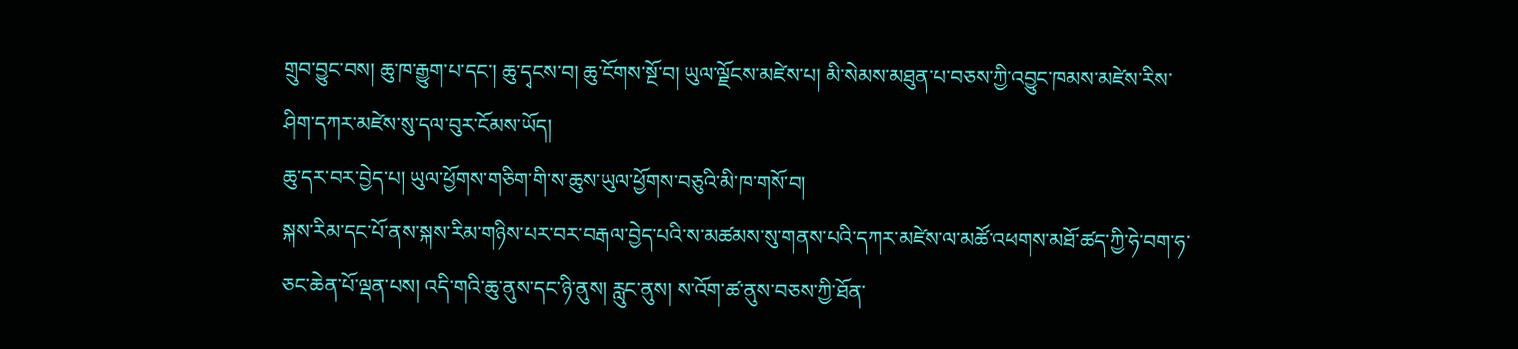གྲུབ་བྱུང་བས། ཆུ་ཁ་རྒྱུག་པ་དང་། ཆུ་དྭངས་བ། ཆུ་ངོགས་སྔོ་བ། ཡུལ་ལྗོངས་མཛེས་པ། མི་སེམས་མཐུན་པ་བཅས་ཀྱི་འབྱུང་ཁམས་མཛེས་རིས་ཤིག་དཀར་མཛེས་སུ་དལ་བུར་ངོམས་ཡོད།
ཆུ་དར་བར་བྱེད་པ། ཡུལ་ཕྱོགས་གཅིག་གི་ས་ཆུས་ཡུལ་ཕྱོགས་བཅུའི་མི་ཁ་གསོ་བ།
སྐས་རིམ་དང་པོ་ནས་སྐས་རིམ་གཉིས་པར་བར་བརྒལ་བྱེད་པའི་ས་མཚམས་སུ་གནས་པའི་དཀར་མཛེས་ལ་མཚོ་འཕགས་མཐོ་ཚད་ཀྱི་ཧེ་བག་ཧ་ཅང་ཆེན་པོ་ལྡན་པས། འདི་གའི་ཆུ་ནུས་དང་ཉི་ནུས། རླུང་ནུས། ས་འོག་ཚ་ནུས་བཅས་ཀྱི་ཐོན་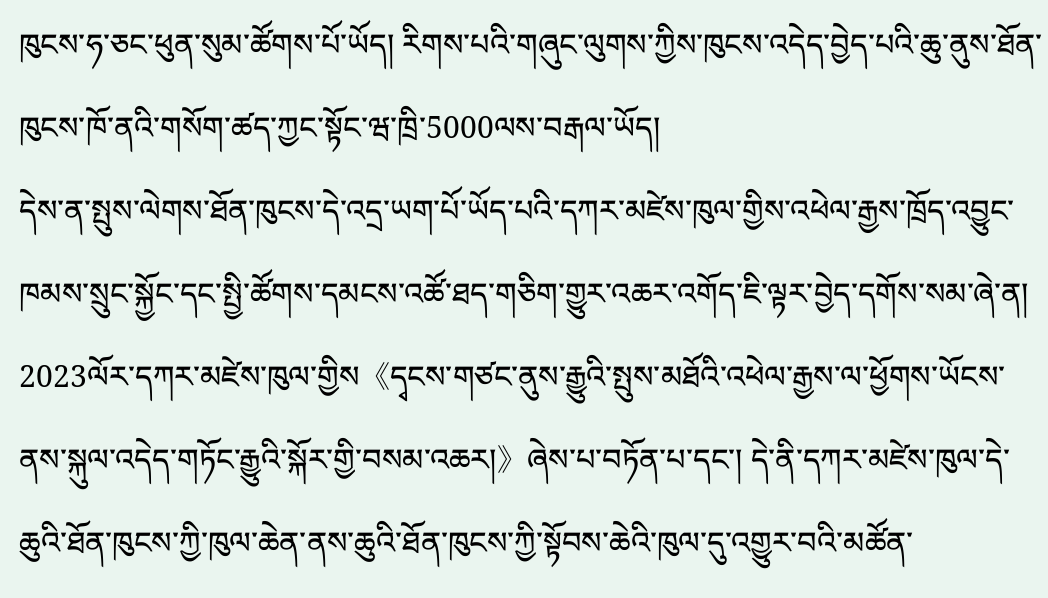ཁུངས་ཧ་ཅང་ཕུན་སུམ་ཚོགས་པོ་ཡོད། རིགས་པའི་གཞུང་ལུགས་ཀྱིས་ཁུངས་འདེད་བྱེད་པའི་ཆུ་ནུས་ཐོན་ཁུངས་ཁོ་ནའི་གསོག་ཚད་ཀྱང་སྟོང་ཝ་ཁྲི་5000ལས་བརྒལ་ཡོད།
དེས་ན་སྤུས་ལེགས་ཐོན་ཁུངས་དེ་འདྲ་ཡག་པོ་ཡོད་པའི་དཀར་མཛེས་ཁུལ་གྱིས་འཕེལ་རྒྱས་ཁྲོད་འབྱུང་ཁམས་སྲུང་སྐྱོང་དང་སྤྱི་ཚོགས་དམངས་འཚོ་ཐད་གཅིག་གྱུར་འཆར་འགོད་ཇི་ལྟར་བྱེད་དགོས་སམ་ཞེ་ན།
2023ལོར་དཀར་མཛེས་ཁུལ་གྱིས《དྭངས་གཙང་ནུས་རྒྱུའི་སྤུས་མཐོའི་འཕེལ་རྒྱས་ལ་ཕྱོགས་ཡོངས་ནས་སྐུལ་འདེད་གཏོང་རྒྱུའི་སྐོར་གྱི་བསམ་འཆར།》ཞེས་པ་བཏོན་པ་དང་། དེ་ནི་དཀར་མཛེས་ཁུལ་དེ་ཆུའི་ཐོན་ཁུངས་ཀྱི་ཁུལ་ཆེན་ནས་ཆུའི་ཐོན་ཁུངས་ཀྱི་སྟོབས་ཆེའི་ཁུལ་དུ་འགྱུར་བའི་མཚོན་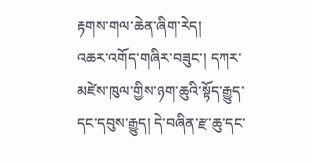རྟགས་གལ་ཆེན་ཞིག་རེད།
འཆར་འགོད་གཞིར་བཟུང་། དཀར་མཛེས་ཁུལ་གྱིས་ཉག་ཆུའི་སྟོད་རྒྱུད་དང་དབུས་རྒྱུད། དེ་བཞིན་རྫ་ཆུ་དང་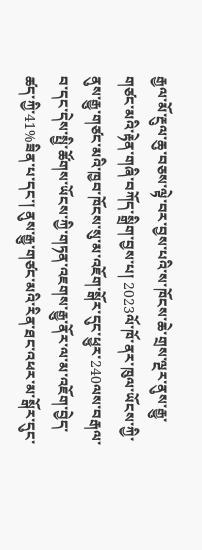རྒྱལ་མོ་རྔུལ་ཆུ་བཅས་ལྟེ་བར་བྱས་པའི་ས་ཁོངས་ཆེ་གྲས་ལྔར་ནུས་རྒྱུ་གཙང་མའི་རྟེན་གཞི་བཀོད་སྒྲིག་བྱས་པ། 2023ལོ་ཁོ་ནར་ཁུལ་ཡོངས་ཀྱི་ནུས་རྒྱུ་གཙང་མའི་ཁྱབ་ཁོངས་སུ་མ་འཇོག་སྒོར་དུང་ཕྱུར་240ལས་བརྒལ་བ་དང་དེས་སྤྱི་ཚོགས་ཡོངས་ཀྱི་གཏན་འཇགས་རྒྱུ་ནོར་ལ་མ་འཇོག་བྱེད་ཚད་ཀྱི་41%ཟིན་པ་དང་། ནུས་རྒྱུ་གཙང་མའི་རིན་ཐང་འཕར་མ་སྒོར་དུང་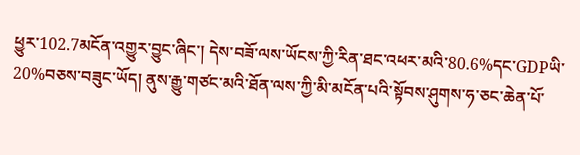ཕྱུར་102.7མངོན་འགྱུར་བྱུང་ཞིང་། དེས་བཟོ་ལས་ཡོངས་ཀྱི་རིན་ཐང་འཕར་མའི་80.6%དང་GDPཡི་20%བཅས་བཟུང་ཡོད། ནུས་རྒྱུ་གཙང་མའི་ཐོན་ལས་ཀྱི་མི་མངོན་པའི་སྟོབས་ཤུགས་ཧ་ཅང་ཆེན་པོ་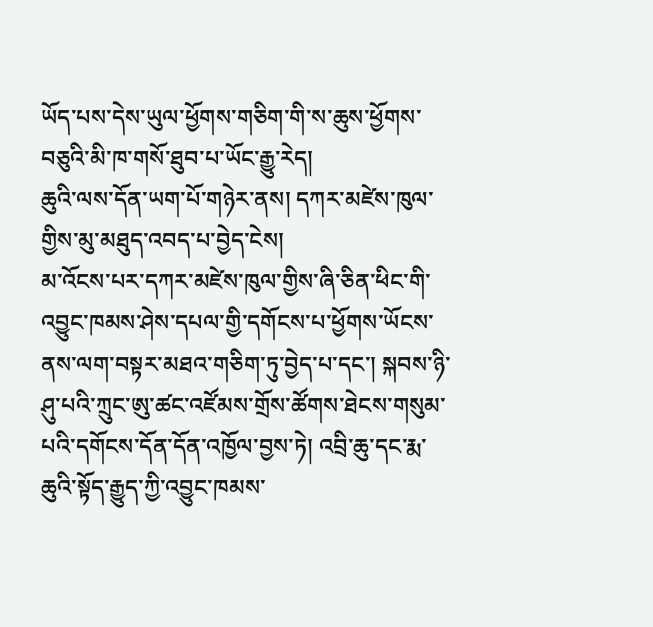ཡོད་པས་དེས་ཡུལ་ཕྱོགས་གཅིག་གི་ས་ཆུས་ཕྱོགས་བཅུའི་མི་ཁ་གསོ་ཐུབ་པ་ཡོང་རྒྱུ་རེད།
ཆུའི་ལས་དོན་ཡག་པོ་གཉེར་ནས། དཀར་མཛེས་ཁུལ་གྱིས་མུ་མཐུད་འབད་པ་བྱེད་ངེས།
མ་འོངས་པར་དཀར་མཛེས་ཁུལ་གྱིས་ཞི་ཅིན་ཕིང་གི་འབྱུང་ཁམས་ཤེས་དཔལ་གྱི་དགོངས་པ་ཕྱོགས་ཡོངས་ནས་ལག་བསྟར་མཐའ་གཅིག་ཏུ་བྱེད་པ་དང་། སྐབས་ཉི་ཤུ་པའི་ཀྲུང་ཨུ་ཚང་འཛོམས་གྲོས་ཚོགས་ཐེངས་གསུམ་པའི་དགོངས་དོན་དོན་འཁྱོལ་བྱས་ཏེ། འབྲི་ཆུ་དང་རྨ་ཆུའི་སྟོད་རྒྱུད་ཀྱི་འབྱུང་ཁམས་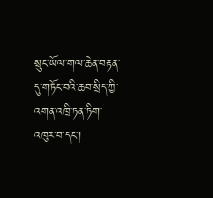སྲུང་ཡོལ་གལ་ཆེན་བརྟན་དུ་གཏོང་བའི་ཆབ་སྲིད་ཀྱི་འགན་འཁྲི་ཏན་ཏིག་འཁུར་བ་དང་།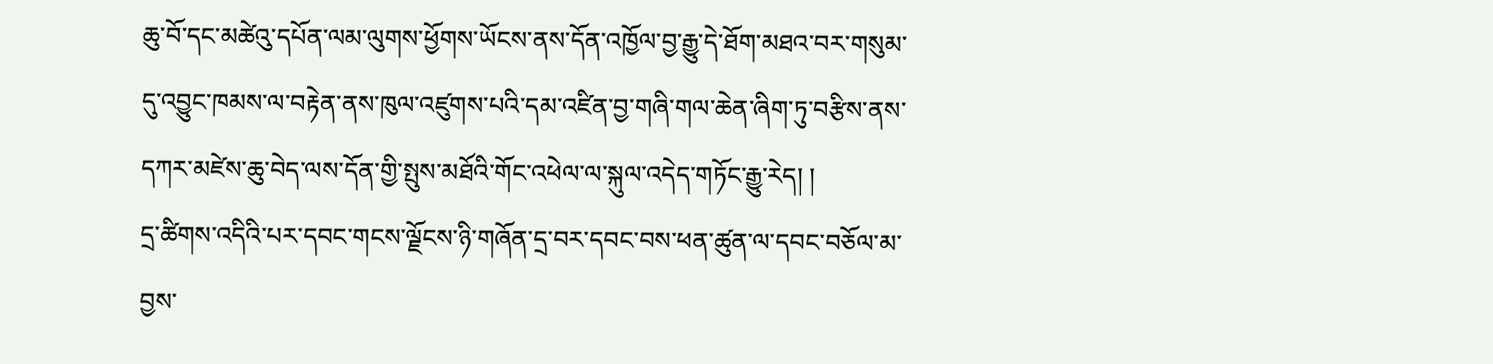ཆུ་བོ་དང་མཚེའུ་དཔོན་ལམ་ལུགས་ཕྱོགས་ཡོངས་ནས་དོན་འཁྱོལ་བྱ་རྒྱུ་དེ་ཐོག་མཐའ་བར་གསུམ་དུ་འབྱུང་ཁམས་ལ་བརྟེན་ནས་ཁུལ་འཛུགས་པའི་དམ་འཛིན་བྱ་གཞི་གལ་ཆེན་ཞིག་ཏུ་བརྩིས་ནས་དཀར་མཛེས་ཆུ་བེད་ལས་དོན་གྱི་སྤུས་མཐོའི་གོང་འཕེལ་ལ་སྐུལ་འདེད་གཏོང་རྒྱུ་རེད། །
དྲ་ཚིགས་འདིའི་པར་དབང་གངས་ལྗོངས་ཉི་གཞོན་དྲ་བར་དབང་བས་ཕན་ཚུན་ལ་དབང་བཅོལ་མ་བྱས་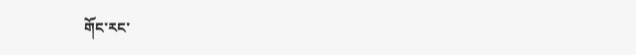གོང་རང་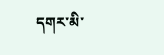དགར་མི་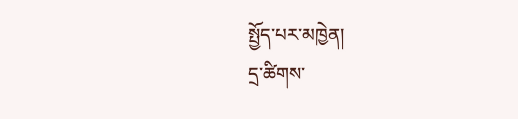སྤྱོད་པར་མཁྱེན།
དྲ་ཚིགས་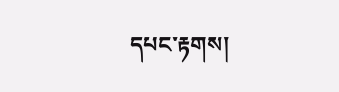དཔང་རྟགས།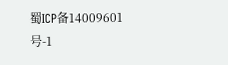蜀ICP备14009601号-1